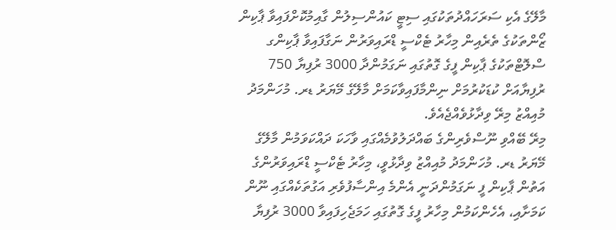މާލޭގެ އެކި ސަރަހައްދުތަކުގައި ސިޓީ ކައުންސިލުން ގާއިމުކޮށްފައިވާ ޕާކިން ޒޯންތަކުގެ ތެރެއިން މިހާރު ޓެކްސީ ޑްރައިވަރުން ނަގާފައިވާ ޕާކިންގ ސްލޮޓްތަކުގެ ޕާކިން ފީގެ ގޮތުގައި ނަގަމުންދާ 3000 ރުފިޔާ 750 ރުފިޔާއަށް ކުޑަކުރުމަށް ނިންމާފައިވާކަމަށް މާލޭގެ މޭޔަރު ޑރ. މުހަންމަދު މުއިއްޒު މިރޭ ވިދާޅުވެއްޖެއެވެ.
މިރޭ ބޭއްވި ނޫސްވެރިންގެ ބައްދަލުވުމެއްގައި ވާހަކަ ދައްކަވަމުން މާލޭގެ މޭޔަރު ޑރ. މުހަންމަދު މުއިއްޒު ވިދާޅުވީ، މިހާރު ޓެކްސީ ޑްރައިވަރުންގެ އަތުން ޕާކިން ފީ ނަގަމުންދަނީ އެންމެ އިންސާފުވެރި އަގުތަކެއްގައި ނޫން ކަމަށާއި، އެހެންކަމުން މިހާރު ފީގެ ގޮތުގައި ހަމަޖެހިފައިވާ 3000 ރުފިޔާ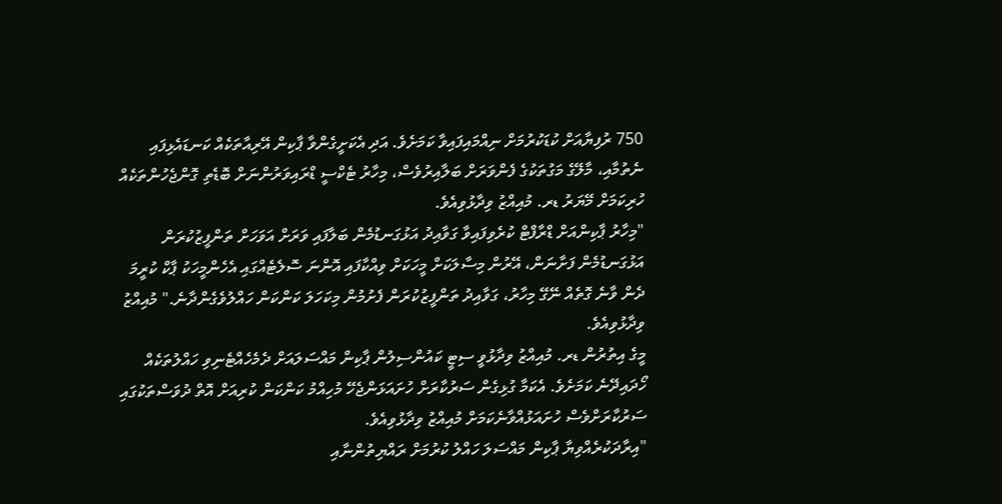750 ރުފިޔާއަށް ކުޑަކުރުމަށް ނިއްމައިފައިވާ ކަމަށެވެ. އަދި އެކަށީގެންވާ ޕާކިން އޭރިއާތަކެއް ކަނޑައެޅިފައި ނެތުމާއި، މާލޭގެ މަގުތަކުގެ ފެންވަރަށް ބަލާއިރުވެސް، މިހާރު ޓެކްސީ ޑްރައިވަރުންނަށް ބޮޑެތި ގޮންޖެހުންތަކެއް ހުރިކަމަށް މޭޔަރު ޑރ. މުއިއްޒު ވިދާޅުވިއެވެ.
"މިހާރު ޕާކިންއަށް ޑްރާފްޓް ކުރެވިފައިވާ ގަވާއިދު އަޅުގަނޑުމެން ބަލާފައި ވަރަށް އަވަހަށް ތަންފީޒުކުރަން އަޅުގަނޑުމެން ފަށާނަން، އޭރުން މިސާލަކަށް މީހަކަށް ވިއްކާފައި އޮންނަ ސޮލެޓެއްގައި އެހެންމީހަކު ޕާކް ކުރީމަ ދެން ވާނެ ގޮތެއް ނޭގޭ މިހާރު، ގަވާއިދު ތަންފީޒުކުރަން ފެށުމުން މިކަހަލަ ކަންކަން ހައްލުވެގެންދާނެ." މުއިއްޒު ވިދާޅުވިއެވެ.
މީގެ އިތުރުން ޑރ. މުއިއްޒު ވިދާޅުވީ ސިޓީ ކައުންސިލުން ޕާކިން މައްސަލައަށް ދެމެހެއްޓެނިވި ހައްލުތަކެއް ހޯދައިދޭނެ ކަމަށެވެ. އެކަމާ ގުޅިގެން ސަރުކާރަށް ހުށައަޅަންޖެހޭ މުހިއްމު ކަންކަން ކުރިއަށް އޮތް ދުވަސްތަކުގައި ސަރުކާރަށްވެސް ހުށައަޅުއްވާނެކަމަށް މުއިއްޒު ވިދާޅުވިއެވެ.
"އިރާދަކުރެއްވިޔާ ޕާކިން މައްސަލަ ހައްލު ކުރުމަށް ރައްޔިތުންނާއި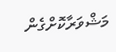މަޝްވަރާކޮށްގެން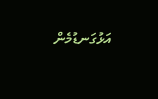އަޅުގަނޑުމެން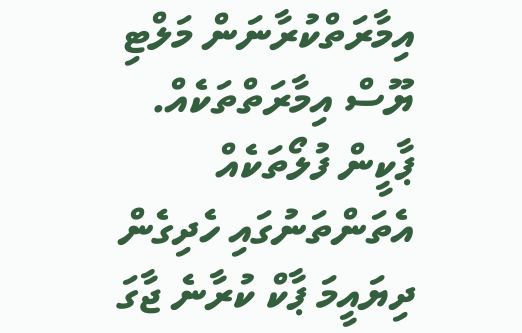އިމާރަތްކުރާނަން މަލްޓި ޔޫސް އިމާރަތްތަކެއް. ޕާކީން ފުލޯތަކެއް އެތަންތަނުގައި ހެދިގެން ދިޔައީމަ ޕާކް ކުރާނެ ޖާގަ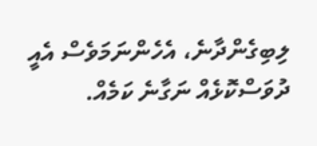ލިބިގެންދާނެ، އެހެންނަމަވެސް އެއީ ދުވަސްކޮޅެއް ނަގާނެ ކަމެއް.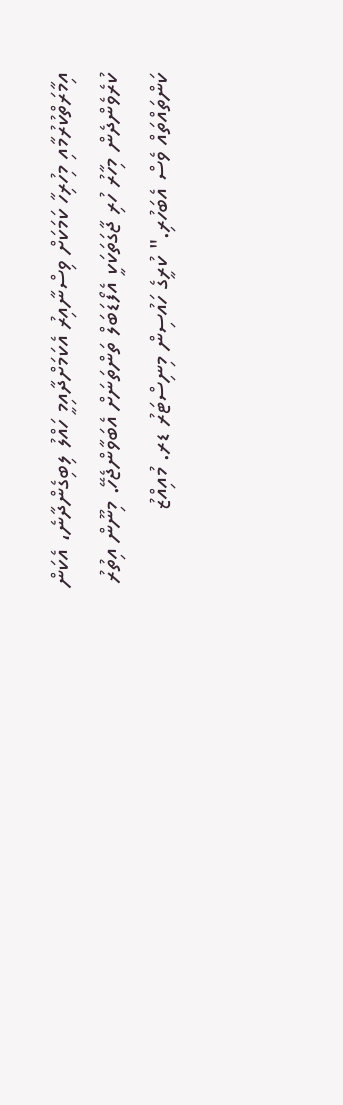އިމާރަތްކުރުމާއި މިހުރިހާ ކަމަކަށް ވިސްނާއިރު އެކަމަށްދާއިމީ ހައްލު ލިބިގެންދާނެ، އެކަން ކުރެވެންދެން މިހާރު ހުރި ޖާގަތަކަކީ އެފޯޑަބަލް ތަންތަނަށް އެބަވާންޖެހޭ. މިނޫން އިތުރު ކަންތައްތައް ވެސް އެބަހުރި." ކުރީގެ ހައުސިން މިނިސްޓަރު ޑރ. މުއިއްޒު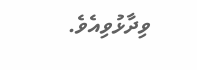ވިދާޅުވިއެވެ.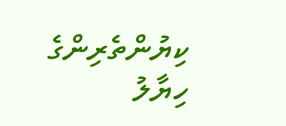ކިޔުންތެރިންގެ ހިޔާލު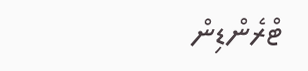ޓްރެންޑިން